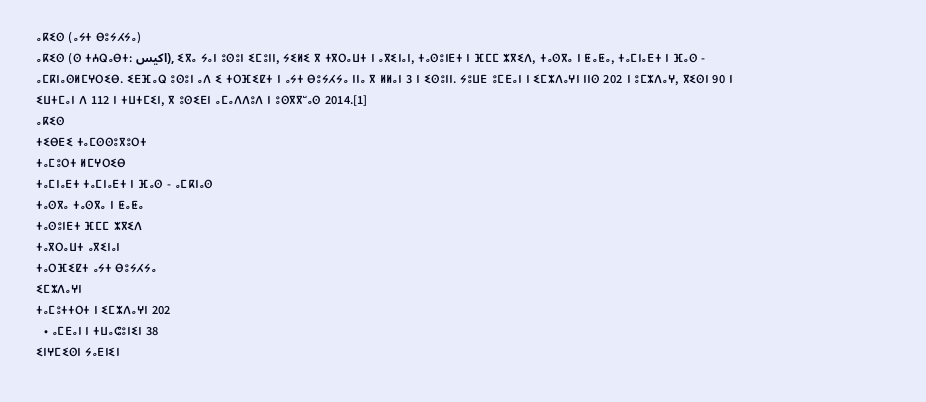ⴰⴽⵉⵙ (ⴰⵢⵜ ⴱⵓⵢⵃⵢⴰ)
ⴰⴽⵉⵙ (ⵙ ⵜⵄⵕⴰⴱⵜ: اكيس), ⵉⴳⴰ ⵢⴰⵏ ⵓⵙⵓⵏ ⵉⵎⵓⵏⵏ, ⵢⵉⵍⵉ ⴳ ⵜⴳⵔⴰⵡⵜ ⵏ ⴰⴳⵉⵏⴰⵏ, ⵜⴰⵙⵓⵏⴹⵜ ⵏ ⴼⵎⵎ ⵣⴳⵉⴷ, ⵜⴰⵙⴳⴰ ⵏ ⵟⴰⵟⴰ, ⵜⴰⵎⵏⴰⴹⵜ ⵏ ⴼⴰⵙ - ⴰⵎⴽⵏⴰⵙⵍⵎⵖⵔⵉⴱ. ⵉⴹⴼⴰⵕ ⵓⵙⵓⵏ ⴰⴷ ⵉ ⵜⵔⴼⵉⵇⵜ ⵏ ⴰⵢⵜ ⴱⵓⵢⵃⵢⴰ ⵏⵏⴰ ⴳ ⵍⵍⴰⵏ 3 ⵏ ⵉⵙⵓⵏⵏ. ⵢⵓⵡⴹ ⵓⵎⴹⴰⵏ ⵏ ⵉⵎⵣⴷⴰⵖⵏ ⵏⵏⵙ 202 ⵏ ⵓⵎⵣⴷⴰⵖ, ⴳⵉⵙⵏ 90 ⵏ ⵉⵡⵜⵎⴰⵏ ⴷ 112 ⵏ ⵜⵡⵜⵎⵉⵏ, ⴳ ⵓⵙⵉⴹⵏ ⴰⵎⴰⴷⴷⵓⴷ ⵏ ⵓⵙⴳⴳⵯⴰⵙ 2014.[1]
ⴰⴽⵉⵙ
ⵜⵉⴱⴹⵉ ⵜⴰⵎⵙⵙⵓⴳⵓⵔⵜ
ⵜⴰⵎⵓⵔⵜ ⵍⵎⵖⵔⵉⴱ
ⵜⴰⵎⵏⴰⴹⵜ ⵜⴰⵎⵏⴰⴹⵜ ⵏ ⴼⴰⵙ - ⴰⵎⴽⵏⴰⵙ
ⵜⴰⵙⴳⴰ ⵜⴰⵙⴳⴰ ⵏ ⵟⴰⵟⴰ
ⵜⴰⵙⵓⵏⴹⵜ ⴼⵎⵎ ⵣⴳⵉⴷ
ⵜⴰⴳⵔⴰⵡⵜ ⴰⴳⵉⵏⴰⵏ
ⵜⴰⵔⴼⵉⵇⵜ ⴰⵢⵜ ⴱⵓⵢⵃⵢⴰ
ⵉⵎⵣⴷⴰⵖⵏ
ⵜⴰⵎⵓⵜⵜⵔⵜ ⵏ ⵉⵎⵣⴷⴰⵖⵏ 202
  • ⴰⵎⴹⴰⵏ ⵏ ⵜⵡⴰⵛⵓⵏⵉⵏ 38
ⵉⵏⵖⵎⵉⵙⵏ ⵢⴰⴹⵏⵉⵏ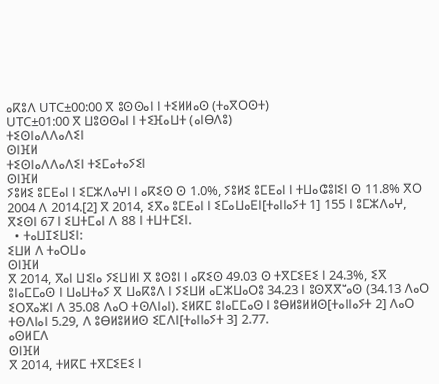ⴰⴽⵓⴷ UTC±00:00 ⴳ ⵓⵙⵙⴰⵏ ⵏ ⵜⵉⵍⵍⴰⵙ (ⵜⴰⴳⵔⵙⵜ)
UTC±01:00 ⴳ ⵡⵓⵙⵙⴰⵏ ⵏ ⵜⵉⴼⴰⵡⵜ (ⴰⵏⴱⴷⵓ)
ⵜⵉⵙⵏⴰⴷⴷⴰⴷⵉⵏ
ⵙⵏⴼⵍ
ⵜⵉⵙⵏⴰⴷⴷⴰⴷⵉⵏ ⵜⵉⵎⴰⵜⴰⵢⵉⵏ
ⵙⵏⴼⵍ
ⵢⵓⵍⵉ ⵓⵎⴹⴰⵏ ⵏ ⵉⵎⵣⴷⴰⵖⵏ ⵏ ⴰⴽⵉⵙ ⵙ 1.0%, ⵢⵓⵍⵉ ⵓⵎⴹⴰⵏ ⵏ ⵜⵡⴰⵛⵓⵏⵉⵏ ⵙ 11.8% ⴳⵔ 2004 ⴷ 2014.[2] ⴳ 2014, ⵉⴳⴰ ⵓⵎⴹⴰⵏ ⵏ ⵉⵎⴰⵡⴰⴹⵏ[ⵜⴰⵏⵏⴰⵢⵜ 1] 155 ⵏ ⵓⵎⵣⴷⴰⵖ, ⴳⵉⵙⵏ 67 ⵏ ⵉⵡⵜⵎⴰⵏ ⴷ 88 ⵏ ⵜⵡⵜⵎⵉⵏ.
  • ⵜⴰⵡⵊⵉⵡⵉⵏ:
ⵉⵡⵍ ⴷ ⵜⴰⵔⵡⴰ
ⵙⵏⴼⵍ
ⴳ 2014, ⴳⴰⵏ ⵡⵉⵏⴰ ⵢⵉⵡⵍⵏ ⴳ ⵓⵙⵓⵏ ⵏ ⴰⴽⵉⵙ 49.03 ⵙ ⵜⴳⵎⵉⴹⵉ ⵏ 24.3%, ⵉⴳ ⵓⵏⴰⵎⵎⴰⵙ ⵏ ⵡⴰⵡⵜⴰⵢ ⴳ ⵡⴰⴽⵓⴷ ⵏ ⵢⵉⵡⵍ ⴰⵎⵣⵡⴰⵔⵓ 34.23 ⵏ ⵓⵙⴳⴳⵯⴰⵙ (34.13 ⴷⴰⵔ ⵉⵔⴳⴰⵣⵏ ⴷ 35.08 ⴷⴰⵔ ⵜⵙⴷⵏⴰⵏ). ⵉⵍⴽⵎ ⵓⵏⴰⵎⵎⴰⵙ ⵏ ⵓⴱⵍⵓⵍⵍⵙ[ⵜⴰⵏⵏⴰⵢⵜ 2] ⴷⴰⵔ ⵜⵙⴷⵏⴰⵏ 5.29, ⴷ ⵓⴱⵍⵓⵍⵍⵙ ⵉⵎⴷⵏ[ⵜⴰⵏⵏⴰⵢⵜ 3] 2.77.
ⴰⵙⵍⵎⴷ
ⵙⵏⴼⵍ
ⴳ 2014, ⵜⵍⴽⵎ ⵜⴳⵎⵉⴹⵉ ⵏ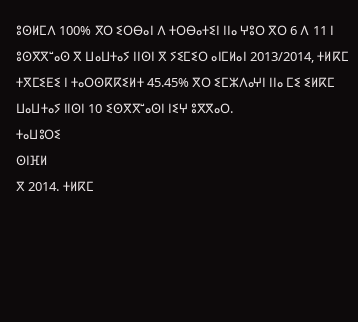ⵓⵙⵍⵎⴷ 100% ⴳⵔ ⵉⵔⴱⴰⵏ ⴷ ⵜⵔⴱⴰⵜⵉⵏ ⵏⵏⴰ ⵖⵓⵔ ⴳⵔ 6 ⴷ 11 ⵏ ⵓⵙⴳⴳⵯⴰⵙ ⴳ ⵡⴰⵡⵜⴰⵢ ⵏⵏⵙⵏ ⴳ ⵢⵉⵎⵉⵔ ⴰⵏⵎⵍⴰⵏ 2013/2014, ⵜⵍⴽⵎ ⵜⴳⵎⵉⴹⵉ ⵏ ⵜⴰⵔⵙⴽⴽⵉⵍⵜ 45.45% ⴳⵔ ⵉⵎⵣⴷⴰⵖⵏ ⵏⵏⴰ ⵎⵉ ⵉⵍⴽⵎ ⵡⴰⵡⵜⴰⵢ ⵏⵏⵙⵏ 10 ⵉⵙⴳⴳⵯⴰⵙⵏ ⵏⵉⵖ ⵓⴳⴳⴰⵔ.
ⵜⴰⵡⵓⵔⵉ
ⵙⵏⴼⵍ
ⴳ 2014. ⵜⵍⴽⵎ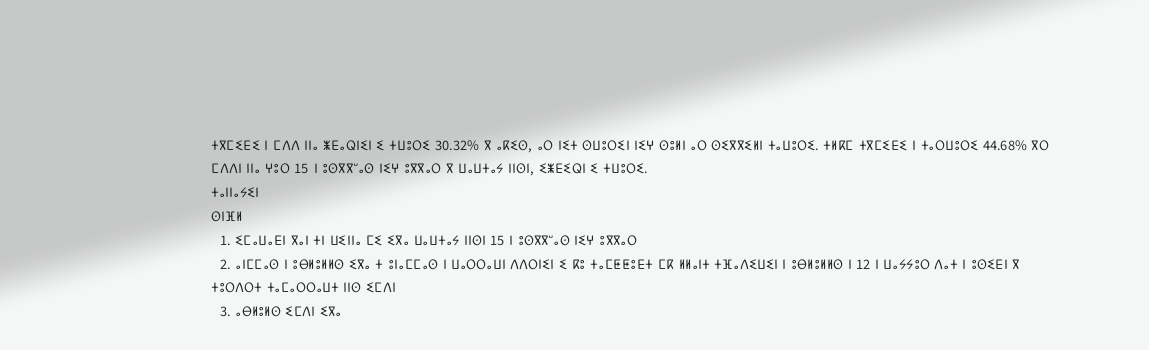ⵜⴳⵎⵉⴹⵉ ⵏ ⵎⴷⴷ ⵏⵏⴰ ⵥⴹⴰⵕⵏⵉⵏ ⵉ ⵜⵡⵓⵔⵉ 30.32% ⴳ ⴰⴽⵉⵙ, ⴰⵔ ⵏⵉⵜ ⵙⵡⵓⵔⵉⵏ ⵏⵉⵖ ⵙⵓⵍⵏ ⴰⵔ ⵙⵉⴳⴳⵉⵍⵏ ⵜⴰⵡⵓⵔⵉ. ⵜⵍⴽⵎ ⵜⴳⵎⵉⴹⵉ ⵏ ⵜⴰⵔⵡⵓⵔⵉ 44.68% ⴳⵔ ⵎⴷⴷⵏ ⵏⵏⴰ ⵖⵓⵔ 15 ⵏ ⵓⵙⴳⴳⵯⴰⵙ ⵏⵉⵖ ⵓⴳⴳⴰⵔ ⴳ ⵡⴰⵡⵜⴰⵢ ⵏⵏⵙⵏ, ⵉⵥⴹⵉⵕⵏ ⵉ ⵜⵡⵓⵔⵉ.
ⵜⴰⵏⵏⴰⵢⵉⵏ
ⵙⵏⴼⵍ
  1. ⵉⵎⴰⵡⴰⴹⵏ ⴳⴰⵏ ⵜⵏ ⵡⵉⵏⵏⴰ ⵎⵉ ⵉⴳⴰ ⵡⴰⵡⵜⴰⵢ ⵏⵏⵙⵏ 15 ⵏ ⵓⵙⴳⴳⵯⴰⵙ ⵏⵉⵖ ⵓⴳⴳⴰⵔ
  2. ⴰⵏⵎⵎⴰⵙ ⵏ ⵓⴱⵍⵓⵍⵍⵙ ⵉⴳⴰ ⵜ ⵓⵏⴰⵎⵎⴰⵙ ⵏ ⵡⴰⵔⵔⴰⵡⵏ ⴷⴷⵔⵏⵉⵏ ⵉ ⴽⵓ ⵜⴰⵎⵟⵟⵓⴹⵜ ⵎⴽ ⵍⵍⴰⵏⵜ ⵜⴼⴰⴷⵉⵡⵉⵏ ⵏ ⵓⴱⵍⵓⵍⵍⵙ ⵏ 12 ⵏ ⵡⴰⵢⵢⵓⵔ ⴷⴰⵜ ⵏ ⵓⵙⵉⴹⵏ ⴳ ⵜⵓⵔⴷⵔⵜ ⵜⴰⵎⴰⵔⵔⴰⵡⵜ ⵏⵏⵙ ⵉⵎⴷⵏ
  3. ⴰⴱⵍⵓⵍⵙ ⵉⵎⴷⵏ ⵉⴳⴰ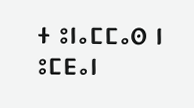ⵜ ⵓⵏⴰⵎⵎⴰⵙ ⵏ ⵓⵎⴹⴰⵏ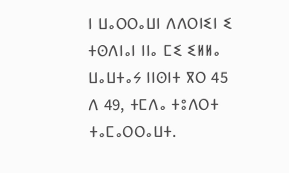ⵏ ⵡⴰⵔⵔⴰⵡⵏ ⴷⴷⵔⵏⵉⵏ ⵉ ⵜⵙⴷⵏⴰⵏ ⵏⵏⴰ ⵎⵉ ⵉⵍⵍⴰ ⵡⴰⵡⵜⴰⵢ ⵏⵏⵙⵏⵜ ⴳⵔ 45 ⴷ 49, ⵜⵎⴷⴰ ⵜⵓⴷⵔⵜ ⵜⴰⵎⴰⵔⵔⴰⵡⵜ.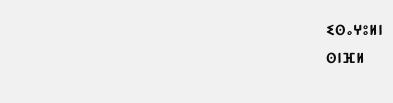ⵉⵙⴰⵖⵓⵍⵏ
ⵙⵏⴼⵍ